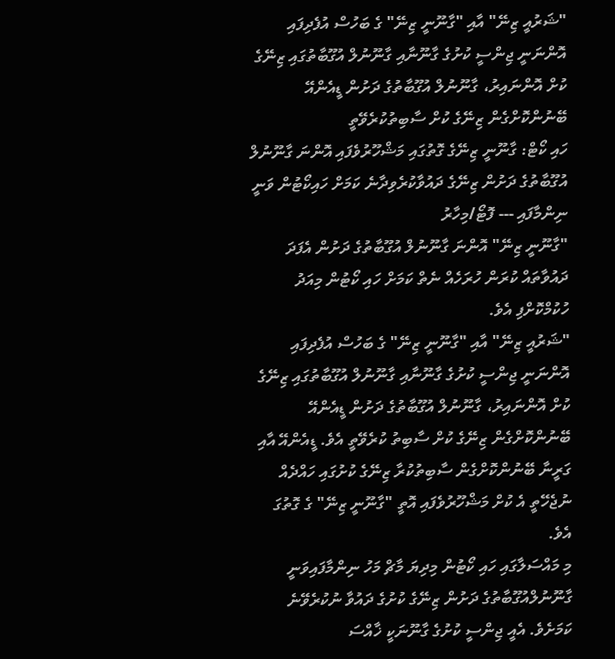"ޝަރުއީ ޒިނޭ" އާއި "ގާނޫނީ ޒިނޭ" ގެ ބަހުސް އުފެދިފައި އޮންނަނީ ޖިންސީ ކުށުގެ ގާނޫނާއި ގާނޫނުލް އުގޫބާތުގައި ޒިނޭގެ ކުށް އޮންނައިރު، ގާނޫނުލް އުގޫބާތުގެ ދަށުން ޑީއެންއޭ ބޭނުންކޮށްގެން ޒިނޭގެ ކުށް ސާބިތުކުރެވޭތީ
ހައި ކޯޓް: ގާނޫނީ ޒިނޭގެ ގޮތުގައި މަޝްހޫރުވެފައި އޮންނަ ގާނޫނުލް އުގޫބާތުގެ ދަށުން ޒިނޭގެ ދައުވާކުރެވިދާނެ ކަމަށް ހައިކޯޓުން ވަނީ ނިންމާފައި --- ފޮޓޯ/މިހާރު
"ގާނޫނީ ޒިނޭ" އޮންނަ ގާނޫނުލް އުގޫބާތުގެ ދަށުން އެފަދަ ދައުވާތައް ކުރަން ހުރަހެއް ނެތް ކަމަށް ހައި ކޯޓުން މިއަދު ހުކުމްކޮށްފި އެވެ.
"ޝަރުއީ ޒިނޭ" އާއި "ގާނޫނީ ޒިނޭ" ގެ ބަހުސް އުފެދިފައި އޮންނަނީ ޖިންސީ ކުށުގެ ގާނޫނާއި ގާނޫނުލް އުގޫބާތުގައި ޒިނޭގެ ކުށް އޮންނައިރު، ގާނޫނުލް އުގޫބާތުގެ ދަށުން ޑީއެންއޭ ބޭނުންކޮށްގެން ޒިނޭގެ ކުށް ސާބިތު ކުރެވޭތީ އެވެ. ޑީއެންއޭ އާއި ގަރީނާ ބޭނުންކޮށްގެން ސާބިތުކުރާ ޒިނޭގެ ކުށުގައި ހައްދެއް ނުޖެހޭތީ އެ ކުށް މަޝްހޫރުވެފައި އޮތީ "ގާނޫނީ ޒިނޭ" ގެ ގޮތުގަ އެވެ.
މި މައްސަލާގައި ހައި ކޯޓުން މިދިޔަ މާޗް މަހު ނިންމާފައިވަނީ ގާނޫނުލްއުގޫބާތުގެ ދަށުން ޒިނޭގެ ކުށުގެ ދައުވާ ނުކުރެވޭނެ ކަމަށެވެ. އެއީ ޖިންސީ ކުށުގެ ގާނޫނަކީ ޚާއްސަ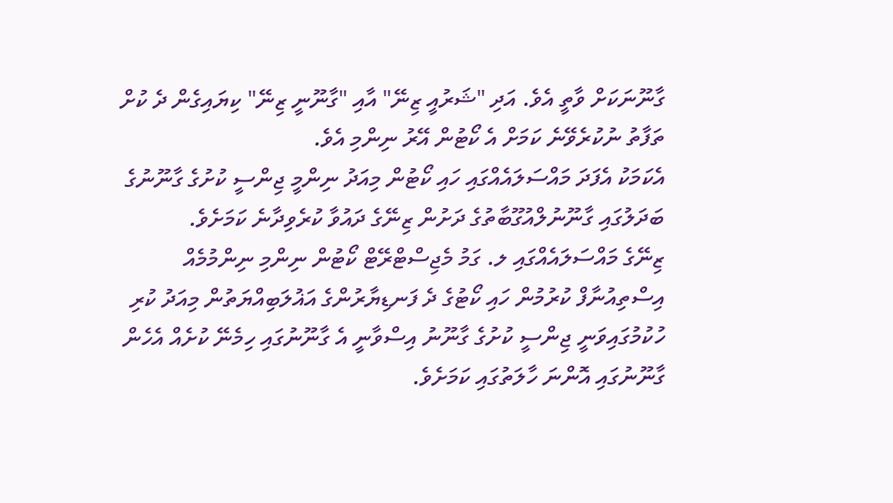ގާނޫނަކަށް ވާތީ އެވެ. އަދި "ޝަރުއީ ޒިނޭ" އާއި "ގާނޫނީ ޒިނޭ" ކިޔައިގެން ދެ ކުށް ތަފާތު ނުކުރެވޭނެ ކަމަށް އެ ކޯޓުން އޭރު ނިންމި އެވެ.
އެކަމަކު އެފަދަ މައްސަލައެއްގައި ހައި ކޯޓުން މިއަދު ނިންމީ ޖިންސީ ކުށުގެ ގާނޫނުގެ ބަދަލުގައި ގާނޫނުލްއުގޫބާތުގެ ދަށުން ޒިނޭގެ ދައުވާ ކުރެވިދާނެ ކަމަށެވެ.
ޒިނޭގެ މައްސަލައެއްގައި ލ. ގަމު މެޖިސްޓްރޭޓް ކޯޓުން ނިންމި ނިންމުމެއް އިސްތިއުނާފް ކުރުމުން ހައި ކޯޓުގެ ދެ ފަނޑިޔާރުންގެ އަޣުލަބިއްޔަތުން މިއަދު ކުރި ހުކުމުގައިވަނީ ޖިންސީ ކުށުގެ ގާނޫނު އިސްވާނީ އެ ގާނޫނުގައި ހިމެނޭ ކުށެއް އެހެން ގާނޫނުގައި އޮންނަ ހާލަތުގައި ކަމަށެވެ.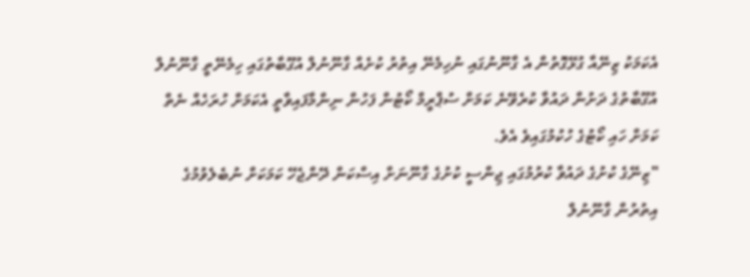އެކަމަކު ޒިނޭއާ ގުޅޭގޮތުން އެ ގާނޫނުގައި ނުހިމެނޭ އިތުރު ކުށެއް ގާނޫނުލް އުގޫބާތުގައި ހިމެނޭތީ ގާނޫނުލް އުގޫބާތުގެ ދަށުން ދައުވާ ކުރެވޭނެ ކަމަށް ސުޕްރީމް ކޯޓުން ފަހުން ނިންމާފައިވާތީ އެކަމަށް ހުރަހެއް ނެތް ކަމަށް ހައި ކޯޓުގެ ހުކުމުގައިވެ އެވެ.
"ޒިނޭގެ ކުށުގެ ދައުވާ ކުރުމުގައި ޖިންސީ ކުށުގެ ގާނޫނަށް އިސްކަން ދޭންޖެހޭ ކަމަކަށް ނުބެލެވުމުގެ އިތުރުން ގާނޫނުލް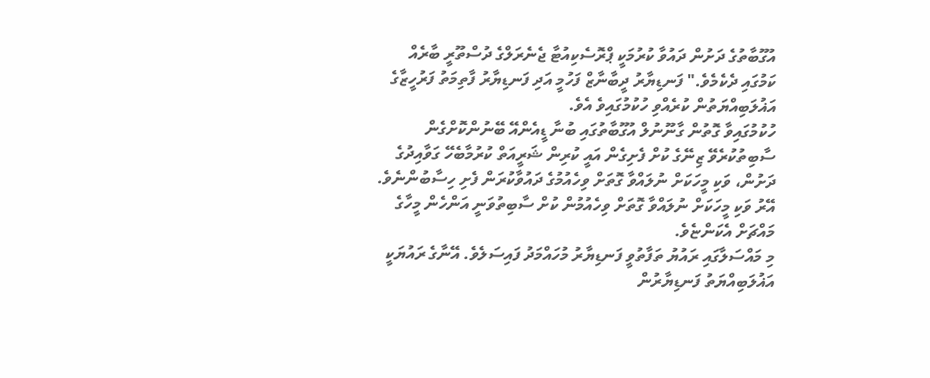އުގޫބާތުގެ ދަށުން ދައުވާ ކުރުމަކީ ޕްރޮސެކިއުޓާ ޖެނެރަލްގެ ދުސްތޫރީ ބާރެއް ކަމުގައި ދެކެމެވެ." ފަނޑިޔާރު ދީބާނާޒް ފަހުމީ އަދި ފަނޑިޔާރު ފާތިމަތު ފަރުހީޒާގެ އަޣުލަބިއްޔަތުން ކުރެއްވި ހުކުމުގައިވެ އެވެ.
ހުކުމުގައިވާ ގޮތުން ގާނޫނުލް އުގޫބާތުގައި ބުނާ ޑީއެންއޭ ބޭނުންކޮށްގެން ސާބިތުކުރެވޭ ޒިނޭގެ ކުށް ފެށިގެން އައީ ކުރިން ޝަރީއަތް ކުރުމާބެހޭ ގަވާއިދުގެ ދަށުން، ވަކި މީހަކަށް ނުލައްވާ ގޮތަށް ވިހެއުމުގެ ދައުވާކުރަން ފެށި ހިސާބުންނެވެ. އޭރު ވަކި މީހަކަށް ނުލައްވާ ގޮތަށް ވިހެއުމުން ކުށް ސާބިތުވަނީ އަންހެން މީހާގެ މައްޗަށް އެކަންޏެވެ.
މި މައްސަލާގައި ރައުޔު ތަފާތުވީ ފަނޑިޔާރު މުހައްމަދު ފައިސަލެވެ. އޭނާގެ ރައުޔަކީ އަޣުލަބިއްޔަތު ފަނޑިޔާރުން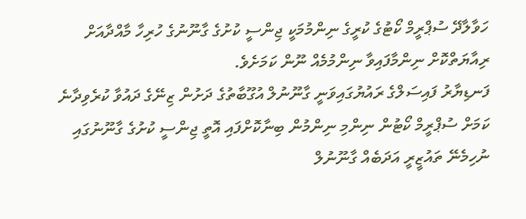ހަވާލާދޭ ސުޕްރީމް ކޯޓުގެ ކުރީގެ ނިންމުމަކީ ޖިންސީ ކުށުގެ ގާނޫނުގެ ހުރިހާ މާއްދާއަށް ރިއާޔަތްކޮށް ނިންމާފައިވާ ނިންމުމެއް ނޫން ކަމަށެވެ.
ފަނޑިޔާރު ފައިސަލްގެ ރައުޔުގައިވަނީ ގާނޫނުލް އުގޫބާތުގެ ދަށުން ޒިނޭގެ ދައުވާ ކުރެވިދާނެ ކަމަށް ސުޕްރީމް ކޯޓުން ނިންމި ނިންމުން ބިނާކޮށްފައި އޮތީ ޖިންސީ ކުށުގެ ގާނޫނުގައި ނުހިމެނޭ ތައުޒީރީ އަދަބެއް ގާނޫނުލް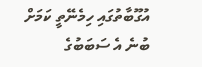އުގޫބާތުގައި ހިމެނޭތީ ކަމަށް ބުނެ އެ ސަބަބުގެ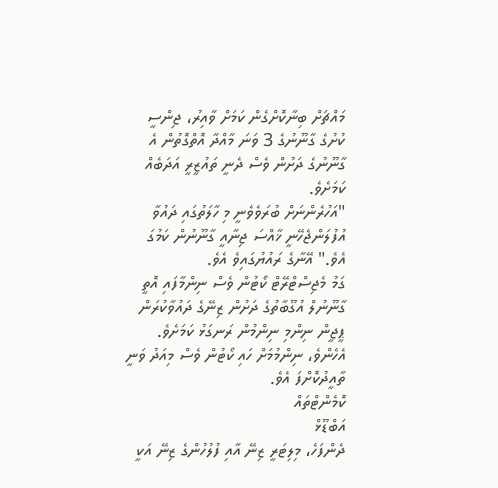މައްޗަށް ބިނާކޮށްގެން ކަމަށް ވާއިރު، ޖިންސީ ކުށުގެ ގާނޫނުގެ 3 ވަނަ މާއްދާ އޮތްގޮތުން އެ ގާނޫނުގެ ދަށުން ވެސް ދެނީ ތައުޒީރީ އަދަބެއް ކަމަށެވެ.
"އަހުރެންނަށް ބުރަވެވެނީ މި ހާލަތުގައި ދައުވާ އުފުލަންޖެހޭނީ ޚާއްސަ ޖިނާއީ ގާނޫނުން ކަމުގަ އެވެ." އޭނާގެ ރައުޔުގައިވެ އެވެ.
ގަމު މެޖިސްޓްރޭޓް ކޯޓުން ވެސް ނިންމާފައި އޮތީ ގާނޫނުލް އުގޫބާތުގެ ދަށުން ޒިނޭގެ ދައުވާކުރަން ޕީޖީން ނިންމި ނިންމުން ރަނގަޅު ކަމަށެވެ. އެހެންވެ، ނިންމުމަށް ހައި ކޯޓުން ވެސް މިއަދު ވަނީ ތާއީދުކޮށްފަ އެވެ.
ކޮމެންޓްތައް
އަބްޑޫޅް
ދެންފަހެ، މިލިޓަރީ ޒިނޭ އާއި ފުލުހުންގެ ޒިނޭ އަކީ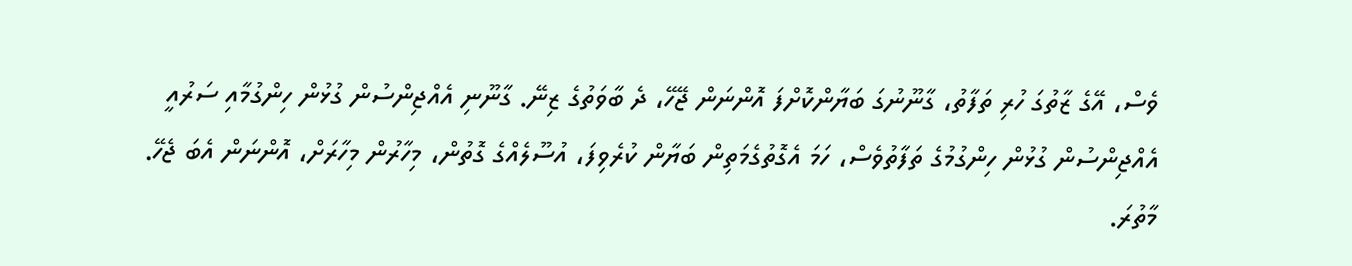ވެސް، އޭގެ ޒާތުގަ ހުރި ތަފާތު، ގާނޫނުގަ ބަޔާންކޮށްފަ އޮންނަން ޖޭހޭ، ދެ ބާވަތުގެ ޒިނޭ. ގާނޫނި އެއްޖިންސުން ގުޅުން ހިންގުމާއި ސަރުއީ އެއްޖިންސުން ގުޅުން ހިންގުމުގެ ތަފާތުވެސް، ހަމަ އެގޮތުގެމަތިން ބަޔާން ކުރެވިފަ، އުސޫލެއްގެ ގޮތުން، މިހާރުން މިހާރަށް، އޮންނަން އެބަ ޖެހޭ. މާތުރަ.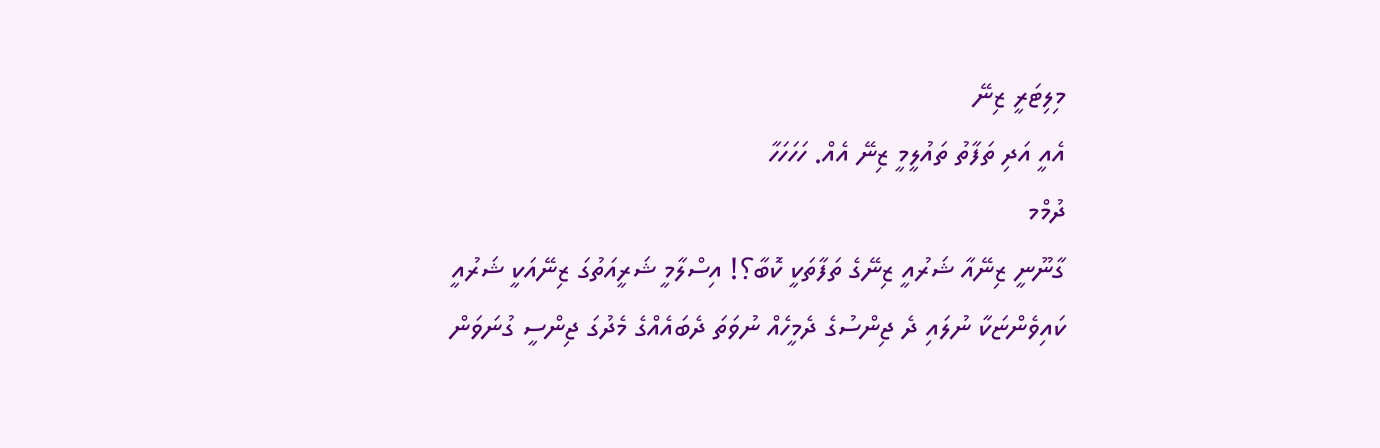މިލިޓަރީ ޒިނޭ
އެއީ އަދި ތަފާތު ތައުލީމީ ޒިނޭ އެއް. ހަހަހަހާ
ދުމްމ
ގާނޫނީ ޒިނޭއާ ޝަރުއީ ޒިނޭގެ ތަފާތަކީ ކޮބާ؟! އިސްލާމީ ޝަރީއަތުގަ ޒިނޭއަކީ ޝަރުއީ ކައިވެންޏަކާ ނުލައި ދެ ޖިންސުގެ ދެމީހެއް ނުވަތަ ދެބައެއްގެ މެދުގަ ޖިންސީ ގުނަވަން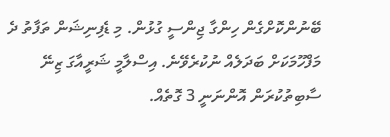ބޭނުންކޮށްގެން ހިންގާ ޖިންސީ ގުޅުން. މި ޑެފިނިޝަން ތަފާތު ދެ މަފްހޫމަކަށް ބަދަލެއް ނުކުރެވޭނެ. އިސްލާމީ ޝަރީއާގަ ޒިނޭ ސާބިތުކުރަން އޮންނަނީ 3 ގޮތެއް.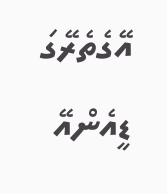އޭގެތެރޭގަ ޑީއެންއޭ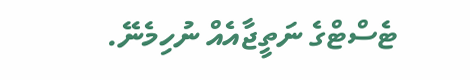ޓެސްޓްގެ ނަތީޖާއެއް ނުހިމެނޭ.